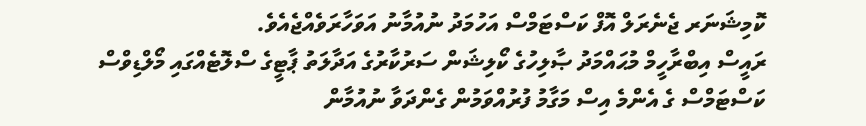ކޮމިޝަނަރ ޖެނެރަލް އޮފް ކަސްޓަމްސް އަހުމަދު ނުއުމާނު އަވަހާރަވެއްޖެއެވެ.
ރައީސް އިބްރާހީމް މުޙައްމަދު ޞާލިހުގެ ކޯލިޝަން ސަރުކާރުގެ އަދާލަތު ޕާޓީގެ ސްލޮޓެއްގައި މޯލްޑިވްސް ކަސްޓަމްސް ގެ އެންމެ އިސް މަގާމު ފުރުއްވަމުން ގެންދަވާ ނުއުމާން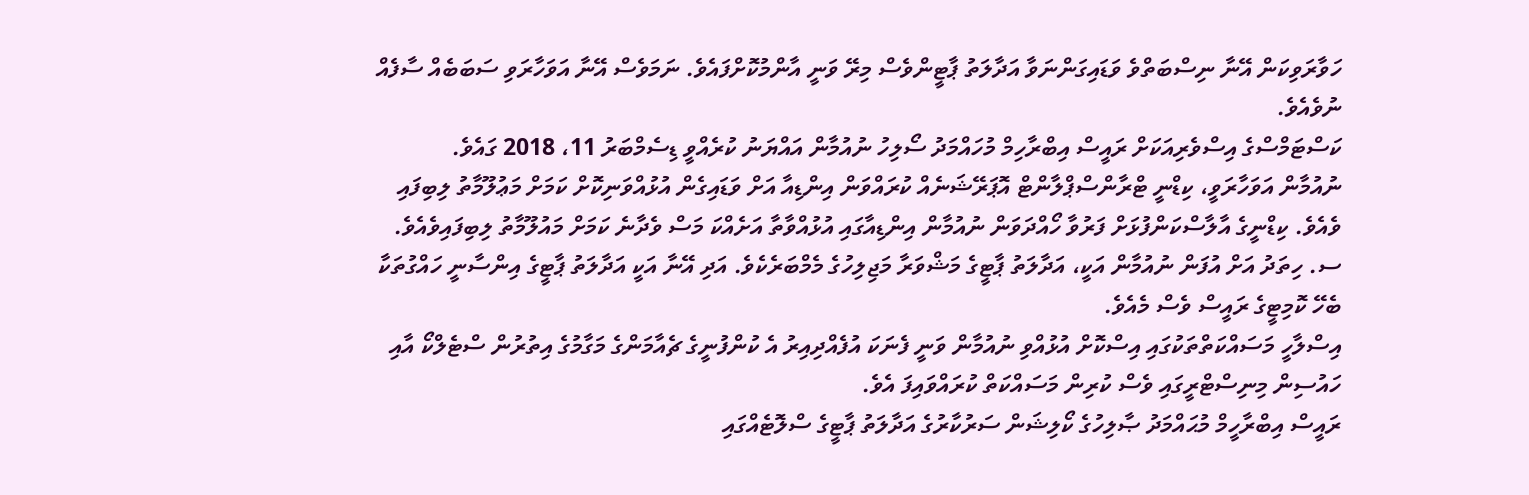ހަވާރަވިކަން އޭނާ ނިސްބަތްވެ ވަޑައިގަންނަވާ އަދާލަތު ޕާޓީންވެސް މިރޭ ވަނީ އާންމުކޮށްފައެވެ. ނަމަވެސް އޭނާ އަވަހާރަވި ސަބަބެއް ސާފެއް ނުވެއެވެ.
ކަސްޓަމްސްގެ އިސްވެރިއަކަށް ރައީސް އިބްރާހިމް މުހައްމަދު ސޯލިހު ނުއުމާން އައްޔަނު ކުރެއްވީ ޑިސެމްބަރު 11، 2018 ގައެވެ.
ނުއުމާން އަވަހާރަވީ، ކިޑްނީ ޓްރާންސްޕްލާންޓް އޮޕަރޭޝަނެއް ކުރައްވަން އިންޑިއާ އަށް ވަޑައިގެން އުޅުއްވަނިކޮށް ކަމަށް މަޢުލޫމާތު ލިބިފައި ވެއެވެ. ކިޑްނީގެ އާލާސްކަންފުޅަށް ފަރުވާ ހޯއްދަވަން ނުއުމާން އިންޑިއާގައި އުޅުއްވާތާ އަށެއްކަ މަސް ވެދާނެ ކަމަށް މައުލޫމާތު ލިބިފައިވެއެވެ.
ސ. ހިތަދު އަށް އުފަން ނުއުމާން އަކީ، އަދާލަތު ޕާޓީގެ މަޝްވަރާ މަޖިލިހުގެ މެމްބަރެކެވެ. އަދި އޭނާ އަކީ އަދާލަތު ޕާޓީގެ އިންސާނީ ހައްގުތަކާ ބެހޭ ކޮމިޓީގެ ރައީސް ވެސް މެއެވެ.
އިސްލާހީ މަސައްކަތްތަކުގައި އިސްކޮށް އުޅުއްވި ނުއުމާން ވަނީ ފެނަކަ އުފެއްދިއިރު އެ ކުންފުނީގެ ޗެއާމަންގެ މަގާމުގެ އިތުރުން ސްޓެލްކޯ އާއި ހައުސިން މިނިސްޓްރީގައި ވެސް ކުރިން މަސައްކަތް ކުރައްވައިފަ އެވެ.
ރައީސް އިބްރާހީމް މުޙައްމަދު ޞާލިހުގެ ކޯލިޝަން ސަރުކާރުގެ އަދާލަތު ޕާޓީގެ ސްލޮޓެއްގައި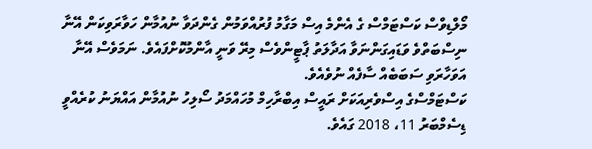މޯލްޑިވްސް ކަސްޓަމްސް ގެ އެންމެ އިސް މަގާމު ފުރުއްވަމުން ގެންދަވާ ނުއުމާން ހަވާރަވިކަން އޭނާ ނިސްބަތްވެ ވަޑައިގަންނަވާ އަދާލަތު ޕާޓީންވެސް މިރޭ ވަނީ އާންމުކޮށްފައެވެ. ނަމަވެސް އޭނާ އަވަހާރަވި ސަބަބެއް ސާފެއް ނުވެއެވެ.
ކަސްޓަމްސްގެ އިސްވެރިއަކަށް ރައީސް އިބްރާހިމް މުހައްމަދު ސޯލިހު ނުއުމާން އައްޔަނު ކުރެއްވީ ޑިސެމްބަރު 11، 2018 ގައެވެ.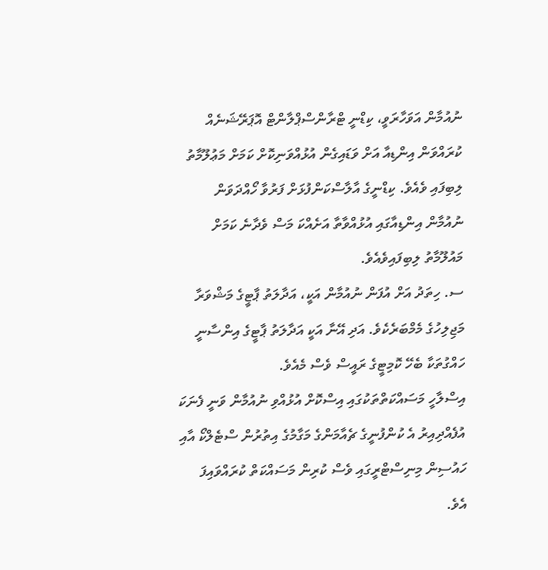ނުއުމާން އަވަހާރަވީ، ކިޑްނީ ޓްރާންސްޕްލާންޓް އޮޕަރޭޝަނެއް ކުރައްވަން އިންޑިއާ އަށް ވަޑައިގެން އުޅުއްވަނިކޮށް ކަމަށް މަޢުލޫމާތު ލިބިފައި ވެއެވެ. ކިޑްނީގެ އާލާސްކަންފުޅަށް ފަރުވާ ހޯއްދަވަން ނުއުމާން އިންޑިއާގައި އުޅުއްވާތާ އަށެއްކަ މަސް ވެދާނެ ކަމަށް މައުލޫމާތު ލިބިފައިވެއެވެ.
ސ. ހިތަދު އަށް އުފަން ނުއުމާން އަކީ، އަދާލަތު ޕާޓީގެ މަޝްވަރާ މަޖިލިހުގެ މެމްބަރެކެވެ. އަދި އޭނާ އަކީ އަދާލަތު ޕާޓީގެ އިންސާނީ ހައްގުތަކާ ބެހޭ ކޮމިޓީގެ ރައީސް ވެސް މެއެވެ.
އިސްލާހީ މަސައްކަތްތަކުގައި އިސްކޮށް އުޅުއްވި ނުއުމާން ވަނީ ފެނަކަ އުފެއްދިއިރު އެ ކުންފުނީގެ ޗެއާމަންގެ މަގާމުގެ އިތުރުން ސްޓެލްކޯ އާއި ހައުސިން މިނިސްޓްރީގައި ވެސް ކުރިން މަސައްކަތް ކުރައްވައިފަ އެވެ.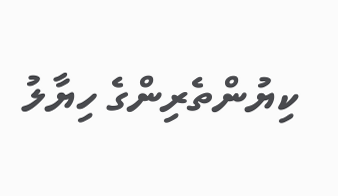ކިޔުންތެރިންގެ ހިޔާލު